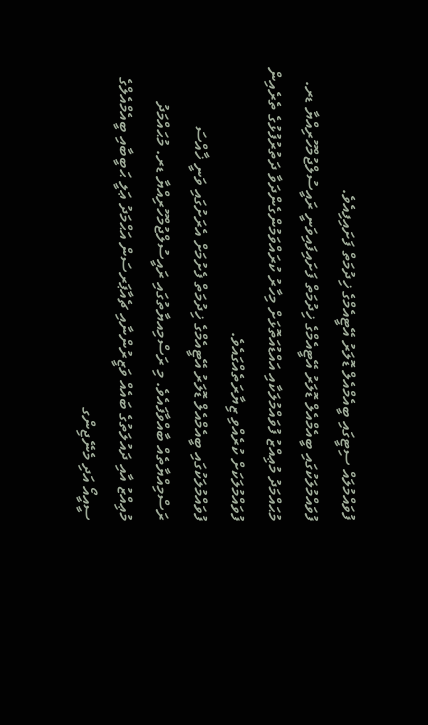ފުވައްމުލައް ސިޓީގައި ބީއެމްއެލް ޑޮލަރު އޭޓީއެމްގެ ޚިދުމަތް ފަށައިފިއެވެ.
ފުވައްމުލަކުގައި ބީއެމްއެލް ޑޮލަރު އޭޓީއެމްގެ ޚިދުމަތް ފަށައިފައިވަނީ ރައީސުލްޖުމްހޫރިއްޔާ ޑރ. މުޙައްމަދު މުޢިއްޒު ފުވައްމުލަކާއި އައްޑުއަތޮޅަށް މިހާރު ކުރައްވަމުންގެންދަވާ ދަތުރުފުޅުގެ ތެރެއިން ފުވައްމުލަކަށް ކުރެއްވި ޒިޔާރަތެއްގައެވެ.
ފުވައްމުލަކުގައި ބީއެމްއެލް ޑޮލަރު އޭޓީއެމްގެ ޚިދުމަތް ފެށުމަށް އެރަށުގައި ވަނީ ޚާއްސަ ރަސްމިއްޔާތެއް ބާއްވާފައެވެ. މި ރަސްމިއޔާތުގައި ރައީސުލްޖުމްހޫރިއްޔާ ޑރ. މުޙައްމަދު މުޢިއްޒު އާއި ދައުލަތުގެ ބައެއް ވަޒީރުންނާއި ޗެއާޕަރސަން އަޙްމަދު ޢަލީ ޙަބީބާއި ބީއެމްއެލްގެ ސީއީއޯ އަދި މެނޭޖިންގ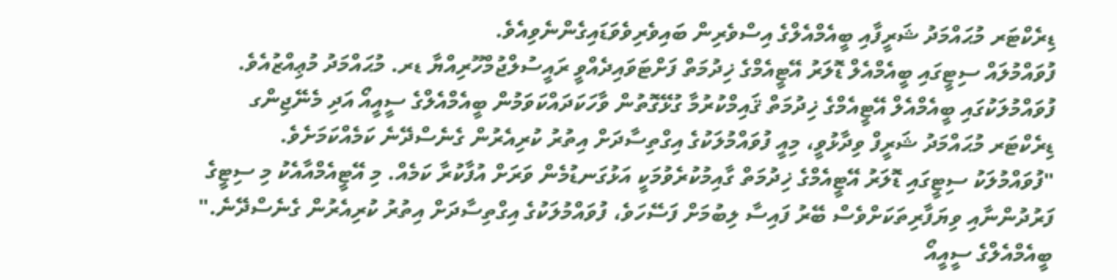ޑިރެކްޓަރ މުޙައްމަދު ޝަރީފާއި ބީއެމްއެލްގެ އިސްވެރިން ބައިވެރިވެވަޑައިގެންނެވިއެވެ.
ފުވައްމުލައް ސިޓީގައި ބީއެމްއެލް ޑޮލަރު އޭޓީއެމްގެ ޚިދުމަތް ފަށްޓަވައިދެއްވީ ރައީސުލްޖުމްހޫރިއްޔާ ޑރ. މުޙައްމަދު މުޢިއްޒުއެވެ.
ފުވައްމުލަކުގައި ބީއެމްއެލް އޭޓީއެމްގެ ޚިދުމަތް ޤައިމްކުރުމާ ގުޅޭގޮތުން ވާހަކަދައްކަވަމުން ބީއެމްއެލްގެ ސީއީއޯ އަދި މެނޭޖިންގ ޑިރެކްޓަރ މުޙައްމަދު ޝަރީފް ވިދާޅުވީ، މިއީ ފުވައްމުލަކުގެ އިގްތިސާދަށް އިތުރު ކުރިއެރުން ގެނެސްދޭނެ ކަމެއްކަމަށެވެ.
"ފުވައްމުލަކު ސިޓީގައި ޑޮލަރު އޭޓީއެމްގެ ޚިދުމަތް ގާއިމުކުރެވުމަކީ އަޅުގަނޑުމެން ވަރަށް އުފާކުރާ ކަމެއް. މި އޭޓީއެމްއާއެކު މި ސިޓީގެ ފަރުދުންނާއި ވިޔަފާރިތަކަށްވެސް ބޭރު ފައިސާ ލިބުމަށް ފަސޭހަވެ، ފުވައްމުލަކުގެ އިގްތިސާދަށް އިތުރު ކުރިއެރުން ގެނެސްދޭނެ." ބީއެމްއެލްގެ ސީއީއޯ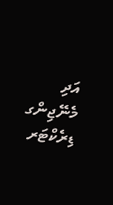އަދި މެނޭޖިންގ ޑިރެކްޓަރ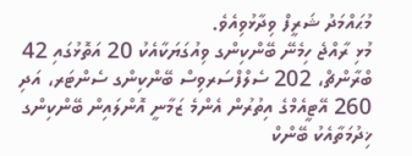މުޙައްމަދު ޝަރީފް ވިދާޅުވިއެވެ.
މުޅި ރާއްޖެ ހިމެނޭ ބޭންކިންގ ވިއުގަޔަކާއެކު 20 އަތޮޅުގައި 42 ބްރާންޗް، 202 ސެލްފްސަރވިސް ބޭންކިންގ ސެންޓަރ، އަދި 260 އޭޓީއެމްގެ އިތުރުން އެންމެ ޒަމާނީ އޮންލައިން ބޭންކިންގ ޚިދުމަތާއެކު ބޭންކް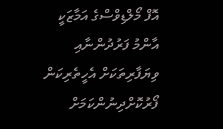އޮފް މޯލްޑިވްސްގެ އަމާޒަކީ އާންމު ފަރުދުންނާއި ވިޔަފާރިތަކަށް އެހީތެރިކަން ފޯރުކޮށްދިނުންކަމަށް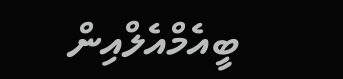ބީއެމްއެލްއިން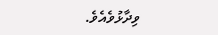ވިދާޅުވެއެވެ.